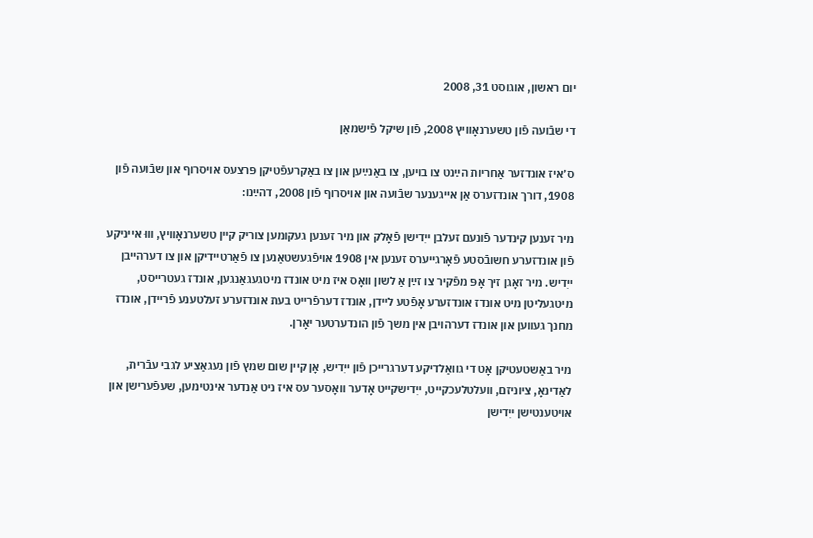יום ראשון, אוגוסט 31, 2008

די שבֿועה פֿון טשערנאָוויץ 2008, פֿון שיקל פֿישמאַן

ס’איז אונדזער אַחריות הײַנט צו בויען, צו באַנײַען און צו באַקרעפֿטיקן פּרצעס אויסרוף און שבֿועה פֿון 1908, דורך אונדזערס אַן אייגענער שבֿועה און אויסרוף פֿון 2008, דהײַנו:

מיר זענען קינדער פֿונעם זעלבן ייִדישן פֿאָלק און מיר זענען געקומען צוריק קיין טשערנאָוויץ, וווּ אייניקע פֿון אונדזערע חשובֿסטע פֿאָרגייערס זענען אין 1908 אויפֿגעשטאַנען צו פֿאַרטיידיקן און צו דערהייבן ייִדיש. מיר זאָגן זיך אָפּ מפֿקיר צו זײַן אַ לשון וואָס איז מיט אונדז מיטגעגאַנגען, אונדז געטרייסט, מיטגעליטן מיט אונדז אונדזערע אָפֿטע ליידן, אונדז דערפֿרייט בעת אונדזערע זעלטענע פֿריידן, אונדז מחנך געווען און אונדז דערהויבן אין משך פֿון הונדערטער יאָרן.

מיר באַשטעטיקן אָט די גוואַלדיקע דערגרייכן פֿון ייִדיש, אָן קיין שום שמץ פֿון נעגאַציע לגבי עבֿרית, לאַדינאָ, ציוניזם, וועלטלעכקייט, ייִדישקייט אָדער וואָסער עס איז ניט אַנדער אינטימען, שעפֿערישן און אויטענטישן ייִדישן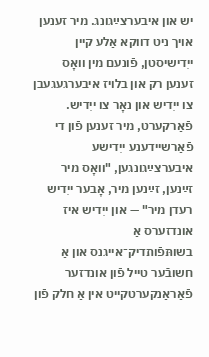יש און איבערצײַגונג. מיר זענען אויך ניט דווקא אַלע קיין ייִדישיסטן, פֿונעם מין וואָס זענען רק און בלויז איבערגעגעבן צו ייִדיש און נאָר צו ייִדיש. פֿאַרקערט, מיר זענען פֿון די פֿאַרשיידענע ייִדישע איבערצײַגונגען, "וואָס מיר זײַנען, זײַנען מיר, אָבער ייִדיש רעדן מיר" — און ייִדיש איז אונדזערס אַ בשותּפֿותדיק־אייגנס און אַ חשובֿער טייל פֿון אונדזער פֿאַראַנקערטקייט אין אַ חלק פֿון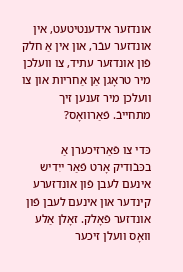אונדזער אידענטיטעט, אין אונדזער עבֿר, און אין אַ חלק פֿון אונדזער עתיד, צו וועלכן מיר טראָגן אַן אַחריות און צו וועלכן מיר זענען זיך מתחייבֿ. פֿאַרוואָס?

כּדי צו פֿאַרזיכערן אַ בכּבֿודיק אָרט פֿאַר ייִדיש אינעם לעבן פֿון אונדזערע קינדער און אינעם לעבן פֿון אונדזער פֿאָלק. זאָלן אַלע וואָס וועלן זיכער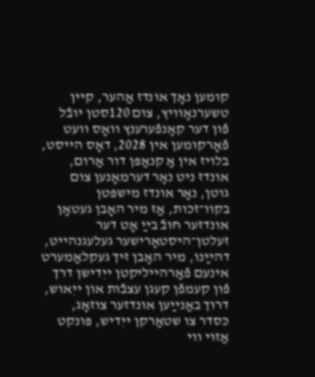קומען נאָך אונדז אַהער, קיין טשערנאָוויץ, צום 120סטן יובֿל פֿון דער קאָנפֿערענץ וואָס וועט פֿאָרקומען אין 2028, דאָס הייסט, בלויז אין אַ קנאַפּן דור אַרום, אונדז ניט נאָר דערמאָנען צום גוטן, נאָר אונדז מישפּטן בקוו־זכות, אַז מיר האָבן געטאָן אונדזער חובֿ בײַ אָט דער זעלטן־היסטאָרישער געלעגנהייט, דהײַנו, מיר האָבן זיך געקלאַמערט אינעם פֿאַרהייליקטן ייִדישן דרך פֿון קעמפֿן קעגן עצבֿות און ייִאוש, דרוך באַנײַען אונדזער צוזאָג, כּסדר צו שטאַרקן ייִדיש, פּונקט אַזוי ווי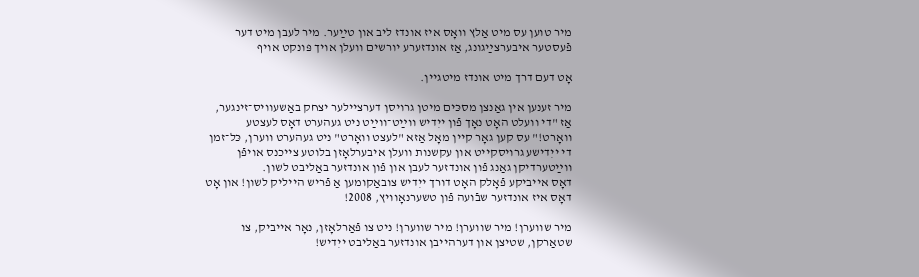מיר טוען עס מיט אַלץ וואָס איז אונדז ליב און טײַער. מיר לעבן מיט דער פֿעסטער איבערצײַגונג, אַז אונדזערע יורשים וועלן אויך פּונקט אויף

אָט דעם דרך מיט אונדז מיטגיין.

מיר זענען אין גאַנצן מסכּים מיטן גרויסן דערציילער יצחק באַשעוויס־זינגער, אַז "די וועלט האָט נאָך פֿון ייִדיש ווײַט־ווײַט ניט געהערט דאָס לעצטע וואָרט!" עס קען גאָר קיין מאָל אַזא "לעצט וואָרט" ניט געהערט ווערן, כּל־זמן די ייִדישע גרויסקייט און עקשנות וועלן איבערלאָזן בלוטע צייכנס אויפֿן ווײַטערדיקן גאַנג פֿון אונדזער לעבן און פֿון אונדזער באַליבט לשון.
דאָס אייביקע פֿאָלק האָט דורך ייִדיש צובאַקומען אַ פֿריש הייליק לשון! און אָט דאָס איז אונדזער שבֿועה פֿון טשערנאָוויץ, 2008!

מיר שווערן! מיר שווערן! מיר שווערן! ניט צו פֿאַרלאָזן, נאָר אייביק, צו שטאַרקן, שטיצן און דערהייבן אונדזער באַליבט ייִדיש!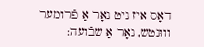דאָס איז ניט נאָר אַ פֿרומער וווּנטש, נאָר אַ שבֿועה: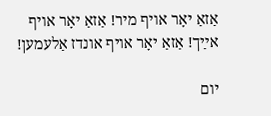אַזאַ יאָר אויף מיר! אַזאַ יאָר אויף אײַך! אַזאַ יאָר אויף אונדז אַלעמען!

יום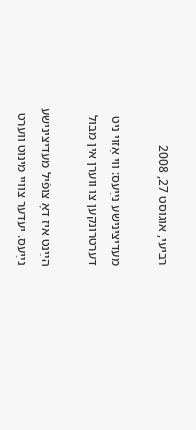רביעי, אוגוסט 27, 2008

מעדיצינישע נײַעס: ווי אַזוי ניט דערטרונקען צו ווערן אין מבול

הײַנט איז דאָ צופֿיל מעדיצינישע נײַעס. יעדער צוויי מינוט ווערט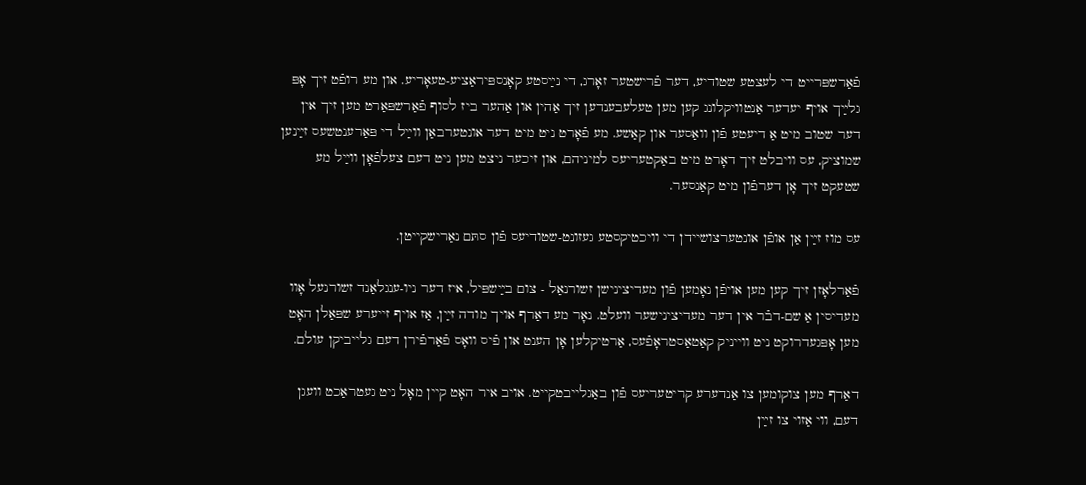פֿאַרשפּרייט די לעצטע שטודיע, דער פֿרישטער זאָרג, די נײַסטע קאָנספּיראַציע-טעאָריע. און מע רופֿט זיך אָפּ גלײַך אויף יעדער אַנטוויקלונג קען מען טעלעבענדען זיך אַהין און אַהער ביז לסוף פֿאַרשפּאַרט מען זיך אין דער שטוב מיט אַ דיעטע פֿון וואַסער און קאַשע. מע פֿאָרט ניט מיט דער אונטערבאַן ווײַל די פּאַרענטשעס זײַנען שמוציק, עס וויבלט זיך דאָרט מיט באַקטעריעס למיניהם, און זיכער ניצט מען ניט דעם צעלפֿאָן ווײַל מע שטעקט זיך אָן דערפֿון מיט קאַנסער.

עס מוז זײַן אַן אופֿן אונטערצושיידן די וויכטיקסטע געזונט-שטודיעס פֿון סתּם נאַרישקייטן.

פֿאַרלאָזן זיך קען מען אויפֿן נאָמען פֿון מעדיצינישן זשורנאַל - צום בײַשפּיל, איז דער ניו-ענגלאַנד זשורנעל אָוו מעדיסין אַ שם-דבֿר אין דער מעדיצינישער וועלט. נאָר מע דאַרף אויך מודה זײַן, אַז אויף זייערע שפּאַלן האָט מען אָפּגעדרוקט ניט ווייניק קאַטאַסטראָפֿעס, אַרטיקלען אָן הענט און פֿיס וואָס פֿאַרפֿירן דעם גלייביקן עולם.

דאַרף מען צוקומען צו אַנדערע קריטעריעס פֿון באַגלייבטקייט. אויב איר האָט קיין מאָל ניט געטראַכט וועגן דעם, ווי אַזוי צו זײַן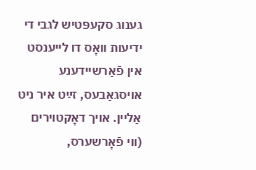גענוג סקעפּטיש לגבי די ידיעות וואָס דו לייענסט אין פֿאַרשיידענע אויסגאַבעס, זײַט איר ניט אַליין. אויך דאָקטוירים (ווי פֿאָרשערס,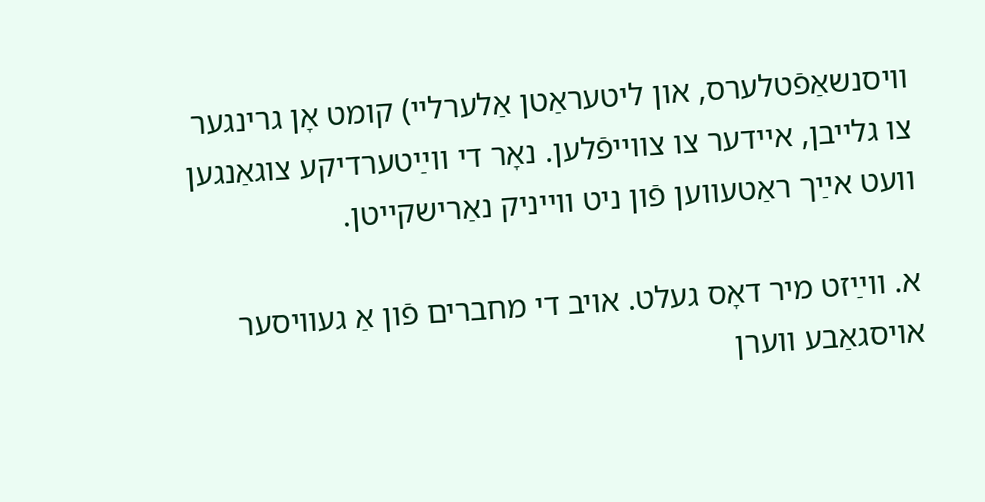וויסנשאַפֿטלערס, און ליטעראַטן אַלערליי) קומט אָן גרינגער צו גלייבן, איידער צו צווייפֿלען. נאָר די ווײַטערדיקע צוגאַנגען וועט אײַך ראַטעווען פֿון ניט ווייניק נאַרישקייטן.

א. ווײַזט מיר דאָס געלט. אויב די מחברים פֿון אַ געוויסער אויסגאַבע ווערן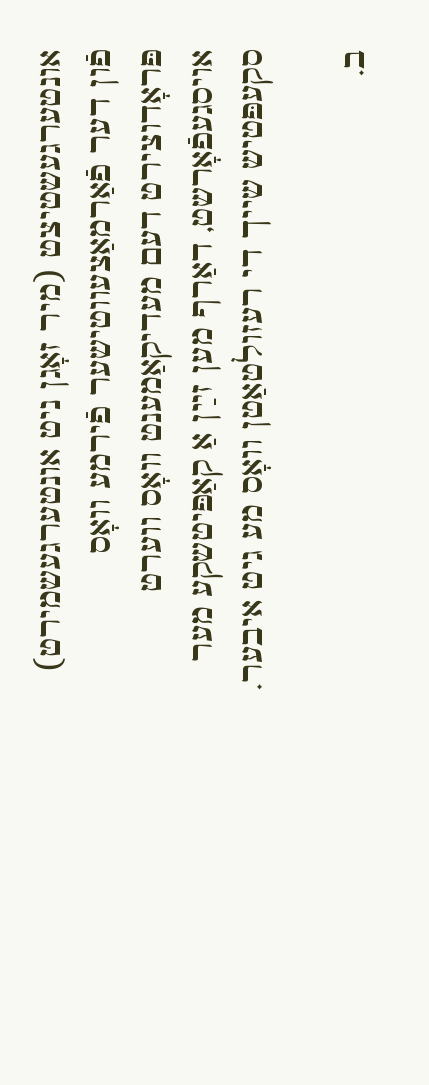אונטערגעשטיצט (מיר זאָגן ניט אונטערגעשמירט) פֿון דער פֿאַרמאַצעווטישער פֿירמע וואָס פּראָדוצירט דעם מעדיקאַמענט וואָס ווערט אויסגעפֿאָרשט, דאַרף מען זײַן אַ קאַפּיטשקע מער סקעפּטיש שייך די רעזולטאַטן וואָס מע גיט איבער.

ב.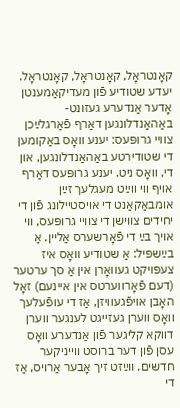קאָנטראָל, קאָנטראָל, קאָנטראָל. יעדע שטודיע פֿון מעדיקאַמענטן אָדער אַנדערע געזונט-באַהאַנדלונגען דאַרף פֿאַרגלײַכן צוויי גרופּעס: יענע וואָס באַקומען די שטודירטע באַהאַנדלונגען, און די, וואָס ניט. יענע גרופּעס דאַרף אויף ווי ווײַט מעגלעך זײַן אומבאַקאַנט די אויסטיילונג פֿון די יחידים צווישן די צוויי גרופּעס, ווי אויך בײַ די פֿאָרשערס אַליין. אַ בײַשפּיל: אַ שטודיע וואָס איז צעפּויקט געוואָרן אין אַ סך ערטער (דעם פֿאָרווערטס אין איינעם) זאָל האָבן אויפֿגעוויזן, אַז די עופֿעלעך וואָס ווערן געזייגט לענגער ווערן דווקא קליגער פֿון אַנדערע וואָס עסן פֿון דער ברוסט ווייניקער חדשים. ווײַזט זיך אָבער אַרויס, אַז די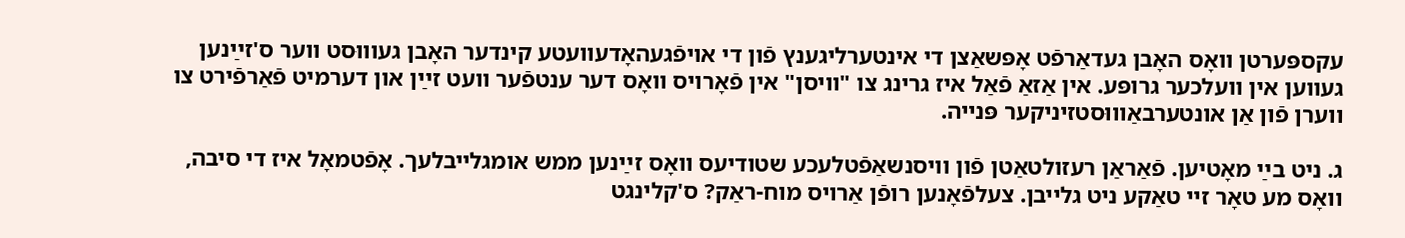עקספּערטן וואָס האָבן געדאַרפֿט אָפּשאַצן די אינטערליגענץ פֿון די אויפֿגעהאָדעוועטע קינדער האָבן געוווּסט ווער ס'זײַנען געווען אין וועלכער גרופּע. אין אַזאַ פֿאַל איז גרינג צו "וויסן" אין פֿאָרויס וואָס דער ענטפֿער וועט זײַן און דערמיט פֿאַרפֿירט צו ווערן פֿון אַן אונטערבאַוווּסטזיניקער פּנייה.

ג. ניט בײַ מאָטיען. פֿאַראַן רעזולטאַטן פֿון וויסנשאַפֿטלעכע שטודיעס וואָס זײַנען ממש אומגלייבלעך. אָפֿטמאָל איז די סיבה, וואָס מע טאָר זיי טאַקע ניט גלייבן. צעלפֿאָנען רופֿן אַרויס מוח-ראַק? ס'קלינגט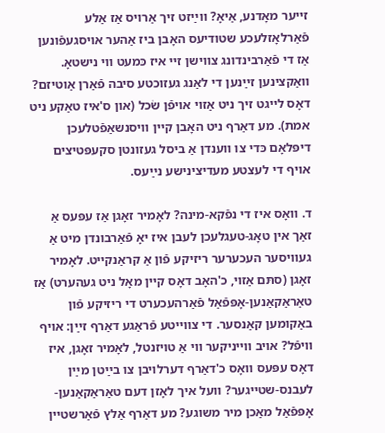זייער מאָדנע, אַיאָ? ווײַזט זיך אַרויס אַז אַלע פֿאַרלאָזלעכע שטודיעס האָבן ביז אַהער אויסגעפֿונען אַז די פֿאַרבינדונג צווישן זיי איז כּמעט ווי נישטאָ. וואַקצינען זײַנען די לאַנג געזוכטע סיבה פֿאַרן אַוטיזם? דאָס לייגט זיך ניט אַזוי אויפֿן שׂכל (און ס'איז טאַקע ניט אמת). מע דאַרף ניט האָבן קיין וויסנשאַפֿטלעכן דיפּלאָם כּדי צו ווענדן אַ ביסל געזונטן סקעפּטיצים אויף די לעצטע מעדיצינישע נײַעס.

ד. וואָס איז די נפֿקא-מינה? לאָמיר זאָגן אַז עפּעס אַ זאַך אין טאָג-טעגלעכן לעבן איז יאָ פֿאַרבונדן מיט אַ געוויסער העכערער ריזיקע פֿון אַ קראַנקייט. לאָמיר זאָגן (סתּם אַזוי, כ'האָב דאָס קיין מאָל ניט געהערט) אַז טאַראַקאַנען-אָפּפֿאַל פֿאַרהעכערט די ריזיקע פֿון באַקומען קאַנסער. די צווייטע פֿראַגע דאַרף זײַן: אויף וויפֿל? אויב ווייניקער ווי אַ טויזנטל, לאָמיר זאָגן, איז דאָס עפּעס וואָס כ'דאַרף דערלויבן צו בײַטן מײַן לעבנס-שטייגער? וועל איך לאָזן דעם טאַראַקאַנען-אָפּפֿאַל מאַכן מיר משוגע? מע דאַרף אַלץ פֿאַרשטיין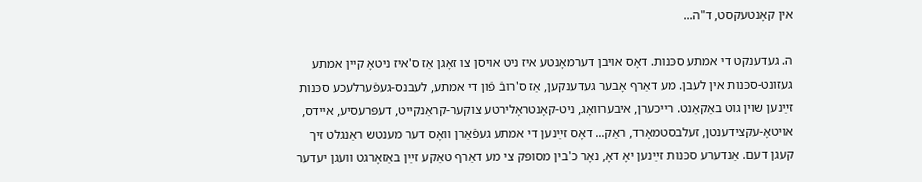אין קאָנטעקסט, ד"ה...

ה. געדענקט די אמתע סכּנות. דאָס אויבן דערמאָנטע איז ניט אויסן צו זאָגן אַז ס'איז ניטאָ קיין אמתע געזונט-סכּנות אין לעבן. מע דאַרף אָבער געדענקען, אַז ס'רובֿ פֿון די אמתע, לעבנס-געפֿערלעכע סכּנות זײַנען שוין גוט באַקאַנט. רייכערן, איבערוואָג, ניט-קאָנטראָלירטע צוקער-קראַנקייט, דעפּרעסיע, איידס, אויטאָ-עקצידענטן, זעלבסטמאָרד, ראַק... דאָס זײַנען די אמתע געפֿאַרן וואָס דער מענטש ראַנגלט זיך קעגן דעם. אַנדערע סכּנות זײַנען יאָ דאָ, נאָר כ'בין מסופּק צי מע דאַרף טאַקע זײַן באַזאָרגט וועגן יעדער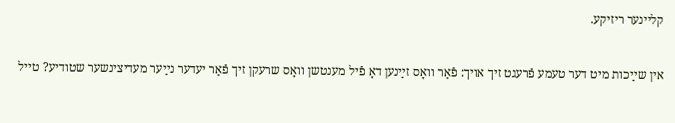קליינער ריזיקע.

אין שײַכות מיט דער טעמע פֿרעגט זיך אויך: פֿאַר וואָס זײַנען דאָ פֿיל מענטשן וואָס שרעקן זיך פֿאַר יעדער נײַער מעדיצינשער שטודיע? טייל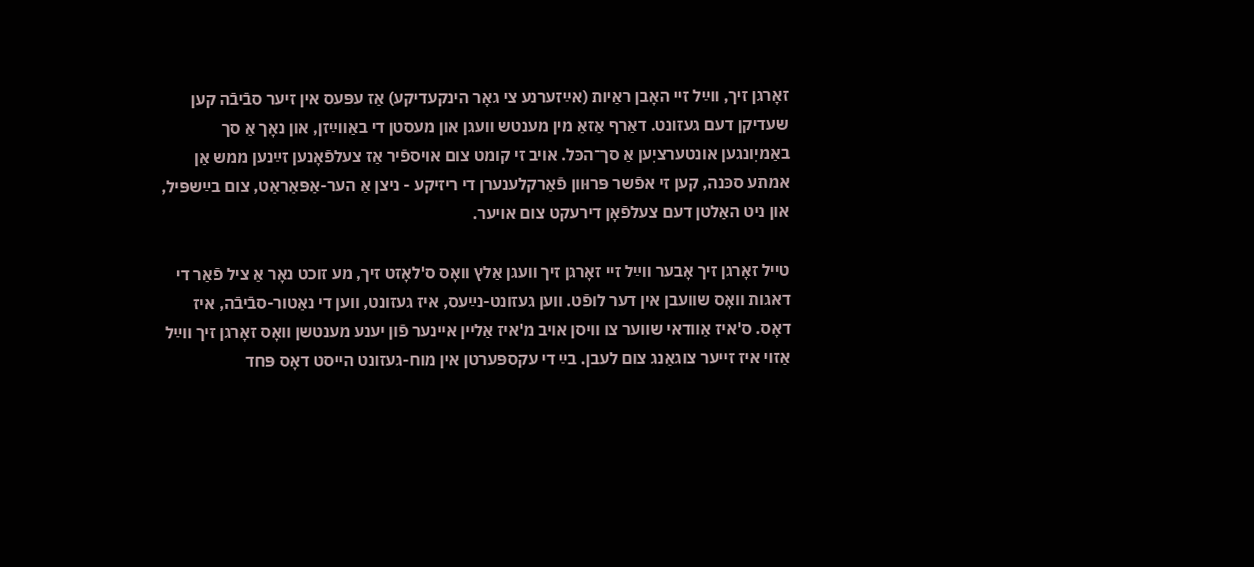זאָרגן זיך, ווײַל זיי האָבן ראַיות (אײַזערנע צי גאָר הינקעדיקע) אַז עפּעס אין זיער סבֿיבֿה קען שעדיקן דעם געזונט. דאַרף אַזאַ מין מענטש וועגן און מעסטן די באַווײַזן, און נאָך אַ סך באַמיִונגען אונטערציִען אַ סך־הכּל. אויב זי קומט צום אויספֿיר אַז צעלפֿאָנען זײַנען ממש אַן אמתע סכּנה, קען זי אפֿשר פּרוּוון פֿאַרקלענערן די ריזיקע - ניצן אַ הער-אַפּאַראַט, צום בײַשפּיל, און ניט האַלטן דעם צעלפֿאָן דירעקט צום אויער.

טייל זאָרגן זיך אָבער ווײַל זיי זאָרגן זיך וועגן אַלץ וואָס ס'לאָזט זיך, מע זוכט נאָר אַ ציל פֿאַר די דאגות וואָס שוועבן אין דער לופֿט. ווען געזונט-נײַעס, איז געזונט, ווען די נאַטור-סבֿיבֿה, איז דאָס. ס'איז אַוודאי שווער צו וויסן אויב מ'איז אַליין איינער פֿון יענע מענטשן וואָס זאָרגן זיך ווײַל אַזוי איז זייער צוגאַנג צום לעבן. בײַ די עקספּערטן אין מוח-געזונט הייסט דאָס פּחד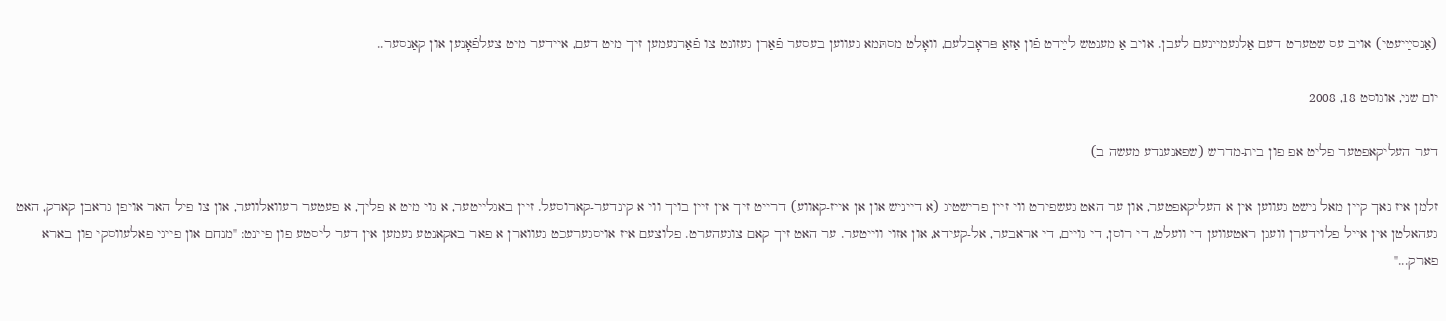(אַנסײַיעטי) אויב עס שטערט דעם אַלגעמיינעם לעבן. אויב אַ מענטש לײַדט פֿון אַזאַ פּראָבלעם, וואָלט מסתּמא געווען בעסער פֿאַרן געזונט צו פֿאַרנעמען זיך מיט דעם, איידער מיט צעלפֿאָנען און קאַנסער..

יום שני, אוגוסט 18, 2008

דער העליקאפטער פליט אפ פון בית-מדרש (שפאנענדע מעשה ב)

זלמן איז נאך קיין מאל נישט געווען אין א העליקאפטער, און ער האט געשפירט ווי זיין פרישטיג (א דייניש און אן אייז-קאווע) דרייט זיך אין זיין בויך ווי א קינדער-קארוסעל. זיין באגלייטער, א גוי מיט א פליך, א פעטער רעוואלווער, און צו פיל האר אויפן גראבן קארק, האט געהאלטן אין אייל פלוידערן וועגן ראטעווען די וועלט, די רוסן, די גויים, די אראבער, אל-קעידא, און אזוי ווייטער. ער האט זיך קאם צוגעהערט. פלוצעם איז אויסגערעכט געווארן א פאר באקאנטע נעמען אין דער ליסטע פון פיינט: "מנחם און פייגי פאלעווסקי פון בארא פארק..."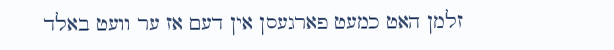זלמן האט כמעט פארגעסן אין דעם אז ער וועט באלד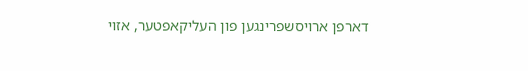דארפן ארויסשפרינגען פון העליקאפטער, אזוי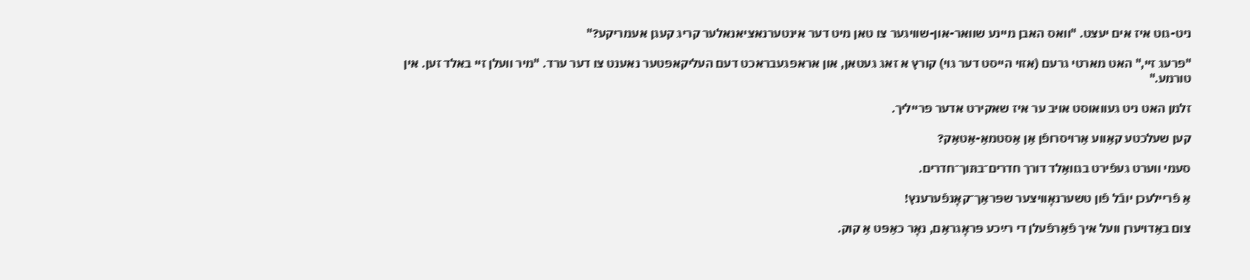ניט-גוט איז אים יעצט. "וואס האבן מיינע שוואר-און-שוויגער צו טאן מיט דער אינטערנאציאנאלער קריג קעגן אעמריקע?"

"פרעג זיי," האט מארטי גרעם (אזוי הייסט דער גוי) קורץ א זאג געטאן, און אראפגעבראכט דעם העליקאפטער נאענט צו דער ערד. "מיר וועלן זיי באלד זען. אין טורמע."

זלמן האט ניט געוואוסט אויב ער איז שאקירט אדער פרייליך.

קען שעלכטע קאַווע אַרויסרופֿן אַן אַסטמאַ-אַטאַק?

סעמי ווערט געפֿירט בגוואַלד דורך חדרים־בתּוך־חדרים.

אַ פֿריילעכן יובֿל פֿון טשערנאָוויצער שפּראַך־קאָנפֿערענץ!

צום באַדויערן וועל איך פֿאַרפֿעלן די רײַכע פּראָגראַם, נאָר כאַפּט אַ קוק.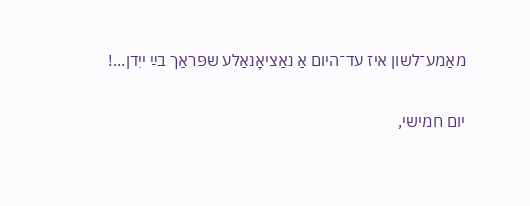מאַמע־לשון איז עד־היום אַ נאַציאָנאַלע שפּראַך בײַ ייִדן...!

יום חמישי,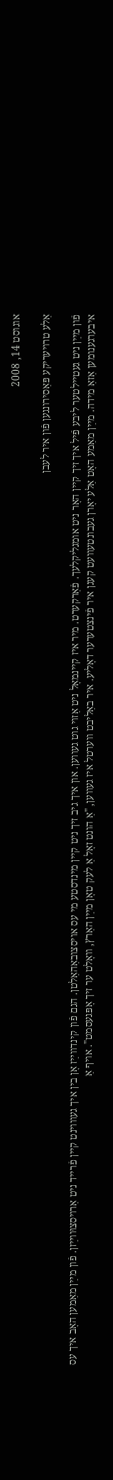אוגוסט 14, 2008

אַלע טרויעריקע פּאַסירונגען פֿון איר לעבן

פֿון מײַן ניט געטיילטער ליבע פֿיל איך זיך קיין האָר ניט אומגליקלעך. פֿאַרקערט. מיר איז קיינמאָל ניט אַזוי גוט געווען. און איך גיב זיך ניט קיין מינדסטע מי עס אויסצובאַהאַלטן. הגם פֿון קינדווײַז אָן בין איך געוווינט קיין פֿרייד ניט אַרויסצוּווײַזן. פֿון מײַן מאַמען האָב איך עס איבערגענומען אַזאַ מידה. מײַן מאַמע האָט אַלע יאָרן געבונטעוועט קעגן איר פֿינצטערער דאָליע. איר באַליבט ווערטל איז געווען, "אַ הונט זאָל אַ לעק טאָן מײַן האַרץ, וואָלט ער זיך אָפּגעסמט". אויף אַ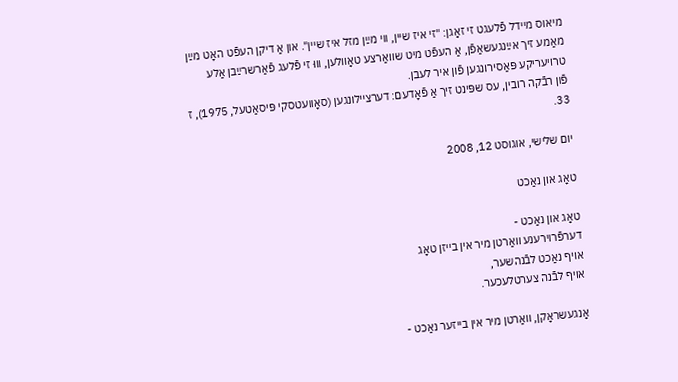מיאוס מיידל פֿלעגט זי זאָגן: "זי איז שיין, ווי מײַן מזל איז שיין". און אַ דיקן העפֿט האָט מײַן מאַמע זיך אײַנגעשאַפֿן, אַ העפֿט מיט שוואַרצע טאָוולען, וווּ זי פֿלעג פֿאַרשרײַבן אַלע טרויעריקע פּאַסירונגען פֿון איר לעבן.
פֿון רבֿקה רובין, עס שפּינט זיך אַ פֿאָדעם: דערציילונגען (סאָוועטסקי פּיסאַטעל, 1975), ז 33.

יום שלישי, אוגוסט 12, 2008

טאָג און נאַכט

טאָג און נאַכט -
דערפֿרוירענע וואַרטן מיר אין בייזן טאָג
אויף נאַכט לבֿנהשער,
אויף לבֿנה צערטלעכער.

אָנגעשראָקן, וואַרטן מיר אין בייזער נאַכט -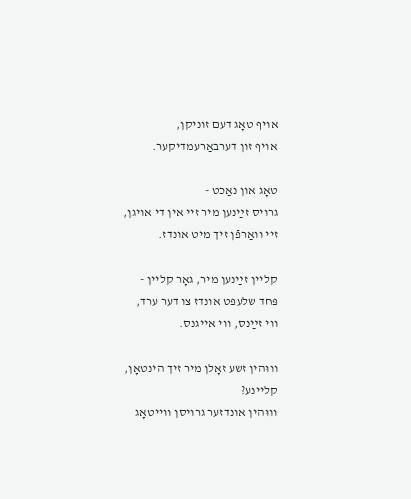אויף טאָג דעם זוניקן,
אויף זון דערבאַרעמדיקער.

טאָג און נאַכט -
גרויס זײַנען מיר זיי אין די אויגן,
זיי וואַרפֿן זיך מיט אונדז.

קליין זײַנען מיר, גאָר קליין -
פּחד שלעפּט אונדז צו דער ערד,
ווי זײַנס, ווי אייגנס.

וווּהין זשע זאָלן מיר זיך הינטאָן,
קליינע?
וווּהין אונדזער גרויסן ווייטאָג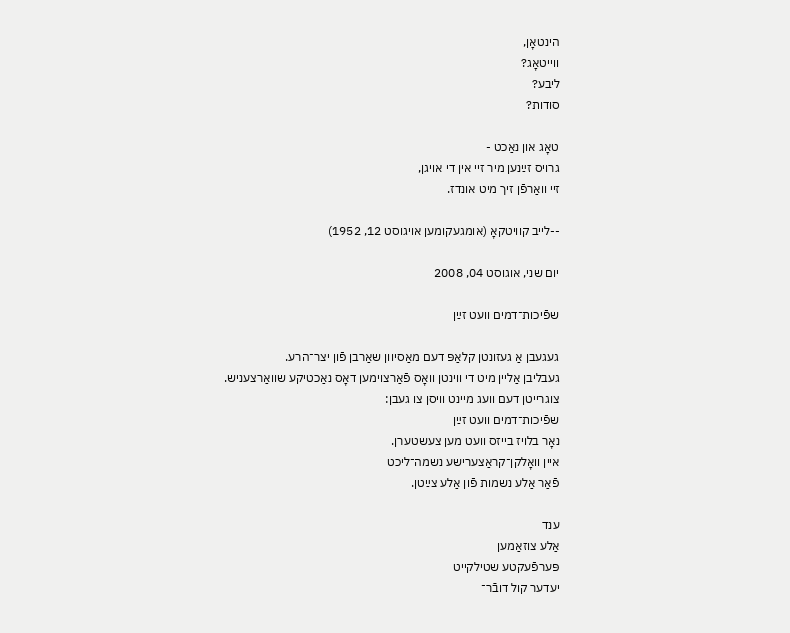הינטאָן,
ווייטאָג?
ליבע?
סודות?

טאָג און נאַכט -
גרויס זײַנען מיר זיי אין די אויגן,
זיי וואַרפֿן זיך מיט אונדז.

--לייב קוויטקאָ (אומגעקומען אויגוסט 12, 1952)

יום שני, אוגוסט 04, 2008

שפֿיכות־דמים וועט זײַן

געגעבן אַ געזונטן קלאַפּ דעם מאַסיוון שאַרבן פֿון יצר־הרע.
געבליבן אַליין מיט די ווינטן וואָס פֿאַרצוימען דאָס נאַכטיקע שוואַרצעניש.
צוגרייטן דעם וועג מיינט וויסן צו געבן:
שפֿיכות־דמים וועט זײַן
נאָר בלויז בייזס וועט מען צעשטערן.
איין וואָלקן־קראַצערישע נשמה־ליכט
פֿאַר אַלע נשמות פֿון אַלע צײַטן.

ענד
אַלע צוזאַמען
פּערפֿעקטע שטילקייט
יעדער קול דובֿר־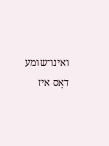ואינו־שומע
דאָס איז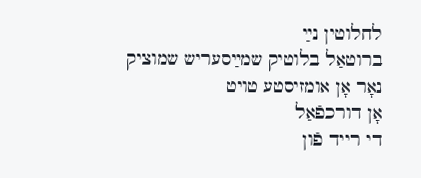לחלוטין נײַ
ברוטאַל בלוטיק שמײַסעריש שמוציק
נאָר אָן אומזיסטע טויט
אָן דורכפֿאַל
די רייד פֿון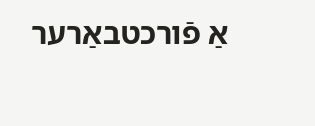אַ פֿורכטבאַרער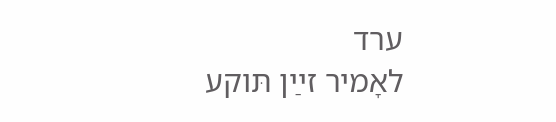ערד
לאָמיר זײַן תּוקע